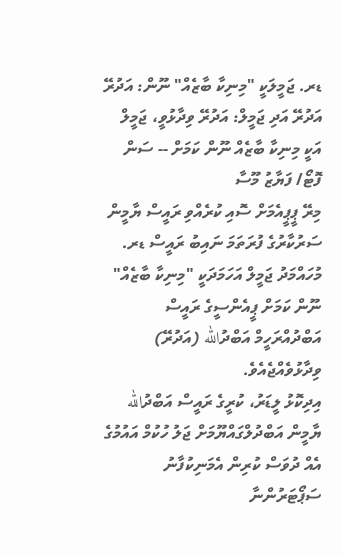ޑރ. ޖަމީލަކީ "މިނިކާ ބާޒެއް" ނޫން: އަދުރޭ
އަދުރޭ އަދި ޖަމީލް: އަދުރޭ ވިދާޅުވީ، ޖަމީލް އަކީ މިނިކާ ބާޒެއް ނޫން ކަމަށް -- ސަން ފޮޓޯ/ ފަޔާޒު މޫސާ
މިރޭ ޕީޕީއެމަށް ސޮއި ކުރެއްވި ރައީސް ޔާމީން ސަރުކާރުގެ ފުރަތަމަ ނައިބު ރައީސް ޑރ. މުހައްމަދު ޖަމީލް އަހަމަދަކީ "މިނިކާ ބާޒެއް" ނޫން ކަމަށް ޕީއެންސީގެ ރައީސް އަބްދުއްރަހީމް އަބްދުالله (އަދުރޭ) ވިދާޅުވެއްޖެއެވެ.
އިދިކޮޅު ލީޑަރު، ކުރީގެ ރައީސް އަބްދުالله ޔާމީން އަބްދުލްގައްޔޫމަށް ޖަލު ހުކުމް އައުމުގެ އެއް ދުވަސް ކުރިން އެމަނިކުފާނު ސަޕޯޓަރުންނާ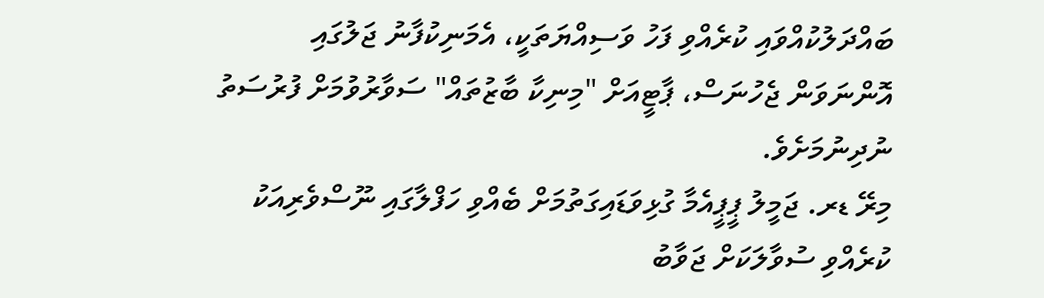ބައްދަލުކުއްވައި ކުރެއްވި ފަހު ވަސިއްޔަތަކީ، އެމަނިކުފާނު ޖަލުގައި އޮންނަވަން ޖެހުނަސް، ޕާޓީއަށް "މިނިކާ ބާޒުތައް" ސަވާރުވުމަށް ފުރުސަތު ނުދިނުމަށެވެ.
މިރޭ ޑރ. ޖަމީލު ޕީޕީއެމާ ގުޅިވަޑައިގަތުމަށް ބެއްވި ހަފްލާގައި ނޫސްވެރިއަކު ކުރެއްވި ސުވާލަކަށް ޖަވާބު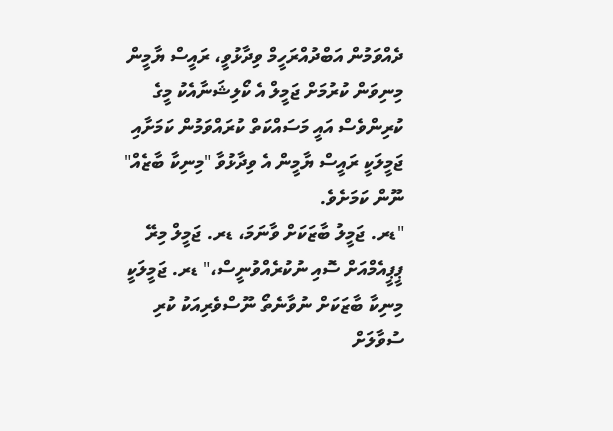ދެއްވަމުން އަބްދުއްރަހީމް ވިދާޅުވީ، ރައީސް ޔާމީން މިނިވަން ކުރުމަށް ޖަމީލް އެ ކޯލިޝަނާއެކު މީގެ ކުރިންވެސް އައީ މަސައްކަތް ކުރައްވަމުން ކަމަށާއި ޖަމީލަކީ ރައީސް ޔާމީން އެ ވިދާޅުވާ "މިނިކާ ބާޒެއް" ނޫން ކަމަށެވެ.
"ޑރ. ޖަމީލު ބާޒަކަށް ވާނަމަ، ޑރ. ޖަމީލް މިރޭ ޕީޕީއެމްއަށް ސޮއި ނުކުރެއްވުނީސް،" ޑރ. ޖަމީލަކީ މިނިކާ ބާޒަކަށް ނުވާނެތޯ ނޫސްވެރިއަކު ކުރި ސުވާލަށް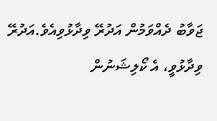ޖަވާބު ދެއްވަމުން އަދުރޭ ވިދާޅުވިއެވެ.އަދުރޭ ވިދާޅުވީ، އެ ކޯލިޝަނުން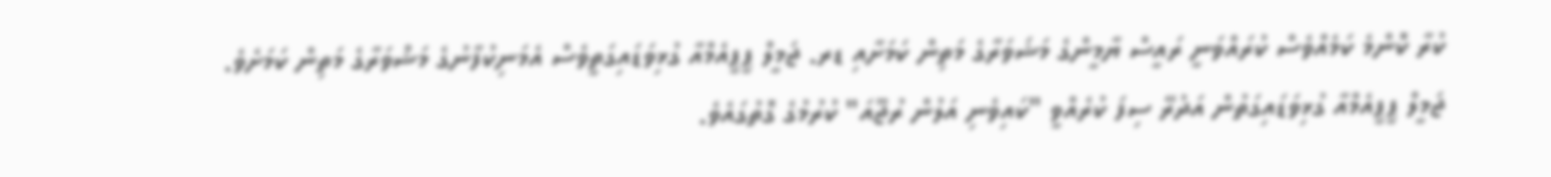ކުރާ ކޮންމެ ކަމެއްވެސް ކުރައްވަނީ ރައީސް ޔާމީންގެ މަޝަވަރާގެ މަތިން ކަމަށާއި ޑރ. ޖަމީލް ޕީޕީއެމްއާ ގުޅިވަޑައިގަތީވެސް އެމަނިކުފާނުގެ މަޝްވަރާގެ މަތިން ކަމަށެވެ.
ޖަމީލް ޕީޕީއެމްއާ ގުޅިވަޑައިގަތުން އަދުރޭ ސިފަ ކުރެއްވީ "ކައިވެނި އަލުން ރުޖޫއަ" ކުރުމުގެ ގޮތުގައެވެ.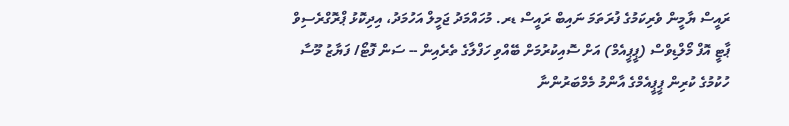ރައީސް ޔާމީން ވެރިކަމުގެ ފުރަތަމަ ނައިބް ރައީސް ޑރ. މުހައްމަދު ޖަމީލް އަހުމަދު، އިދިކޮޅު ޕްރޮގްރެސިވް ޕާޓީ އޮފް މޯލްޑިވްސް (ޕީޕީއެމް) އަށް ސޮއިކުރުމަށް ބޭއްވި ހަފްލާގެ ތެރެއިން -- ސަން ފޮޓޯ/ ފަޔާޒު މޫސާ
ހުކުމުގެ ކުރިން ޕީޕީއެމްގެ އާންމު މެމްބަރުންނާ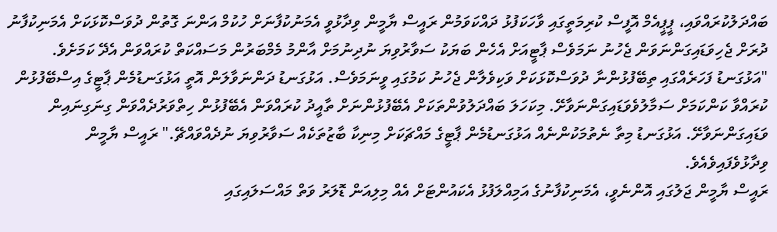ބައްދަލުކުރައްވައި، ޕީޕީއެމް އޮފީސް ކުރިމަތީގައި ވާހަކަފުޅު ދައްކަވަމުން ރައީސް ޔާމީން ވިދާޅުވީ އެމަނުކުފާނަށް ހުކުމް އަންނަ ގޮތުން ދުވަސްކޮޅަކަށް އެމަނިކުފާނު ދުރަށް ޖެހިވަޑައިގަންނަވަން ޖެހުނު ނަމަވެސް ޕާޓީއަށް އެހެން ބަޔަކު ސަވާރުވިޔަ ނުދިނުމަށް އާންމު މެމްބަރުން މަސައްކަތް ކުރައްވަން އެދޭ ކަމަށެވެ.
"އަޅުގަނޑު ފަހަރެއްގައި ތިބޭފުޅުންނާ ދުވަސްކޮޅަކަށް ވަކިވެލާން ޖެހުނު ކަމުގައި ވީނަމަވެސް. އަޅުގަނޑު ދަންނަވާލަން އޮތީ އަޅުގަނޑުމެން ޕާޓީގެ އިސްބޭފުޅުން ކުރައްވާ ކަންކަމަށް ސަމާލުވެވަޑައިގަންނަވާށޭ. މިކަހަލަ ބައްދަލުވުންތަކަށް އެބޭފުޅުންނަށް ތާއީދު ކުރައްވަން އެބޭފުޅުން ހިތްވަރުދެއްވަން ގިނަގިނައިން ވަޑައިގަންނަވާށޭ. އަޅުގަނޑު މިތާ ނެތުމަކުންނެއް އަޅުގަނޑުމެން ޕާޓީގެ މައްޗަކަށް މިނިކާ ބާޒުތަކެއް ސަވާރުވިޔަ ނުދެއްވައްޗޭ." ރައީސް ޔާމީން ވިދާޅުވެފައިވެއެވެ.
ރައީސް ޔާމީން ޖަލުގައި އޮންނެވީ، އެމަނިކުފާނުގެ އަމިއްލަފުޅު އެކައުންޓަށް އެއް މިލިއަން ޑޮލަރު ވަތް މައްސަލައިގައި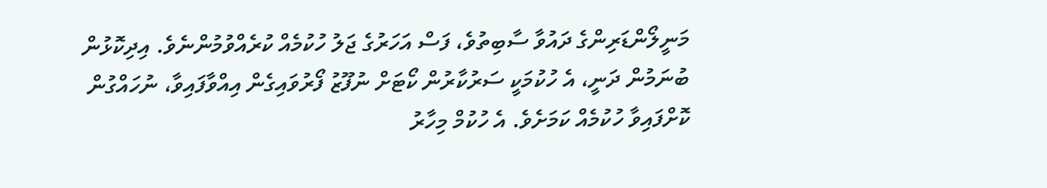މަނީލޯންޑަރިންގެ ދައުވާ ސާބިތުވެ، ފަސް އަހަރުގެ ޖަލު ހުކުމެއް ކުރެއްވުމުންނެވެ. އިދިކޮޅުން ބުނަމުން ދަނީ، އެ ހުކުމަކީ ސަރުކާރުން ކޯޓަށް ނުފޫޒު ފޯރުވައިގެން އިއްވާފައިވާ، ނުހައްގުން ކޮށްފައިވާ ހުކުމެއް ކަމަށެވެ. އެ ހުކުމް މިހާރު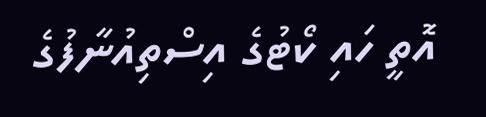އޮތީ ހައި ކޯޓުގެ އިސްތިއުނާފުގެ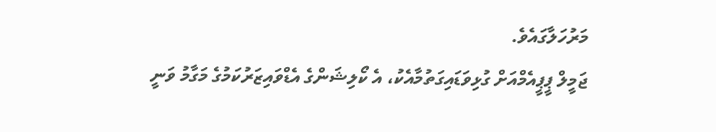މަރުހަލާގައެވެ.
ޖަމީލް ޕީޕީއެމްއަށް ގުޅިވަޑައިގަތުމާއެކު، އެ ކޯލިޝަންގެ އެޑްވައިޒަރުކަމުގެ މަގާމު ވަނީ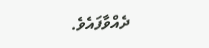ދެއްވާފައެވެ.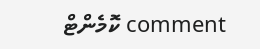comment ކޮމެންޓް